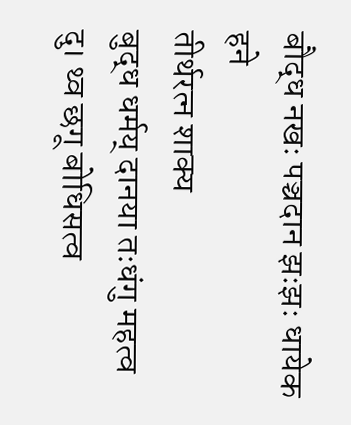बौद्ध नखः पञ्चदान झःझः धायेक हने
तीर्थरत्न शाक्य
बुद्ध धर्मय् दानया तःधंगु महत्व दु। थ्व छगू बोधिसत्व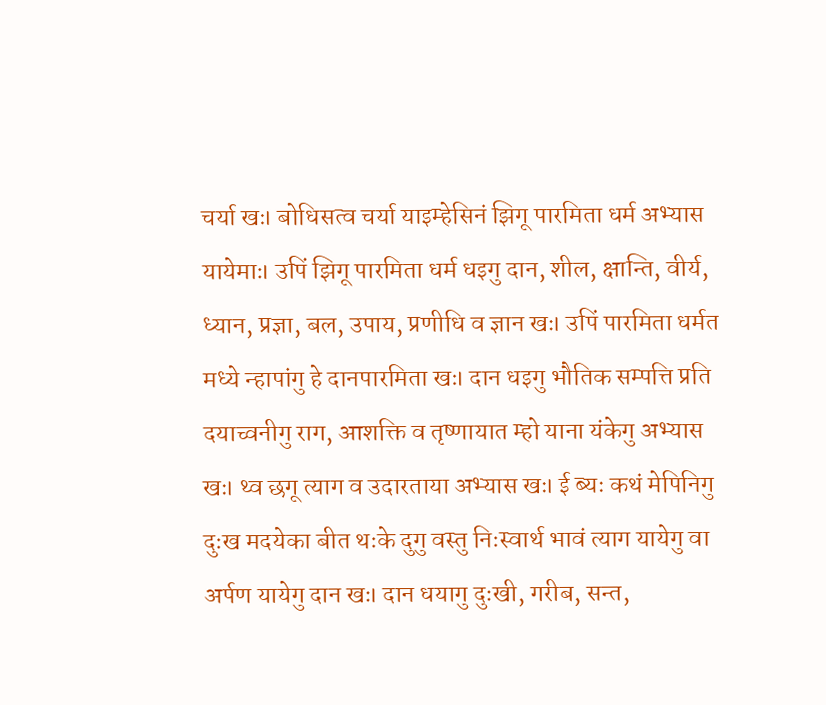चर्या खः। बोधिसत्व चर्या याइम्हेसिनं झिगू पारमिता धर्म अभ्यास यायेमाः। उपिं झिगू पारमिता धर्म धइगु दान, शील, क्षान्ति, वीर्य, ध्यान, प्रज्ञा, बल, उपाय, प्रणीधि व ज्ञान खः। उपिं पारमिता धर्मत मध्ये न्हापांगु हे दानपारमिता खः। दान धइगु भौतिक सम्पत्ति प्रति दयाच्वनीगु राग, आशक्ति व तृष्णायात म्हो याना यंकेगु अभ्यास खः। थ्व छगू त्याग व उदारताया अभ्यास खः। ई ब्यः कथं मेपिनिगु दुःख मदयेका बीत थःके दुगु वस्तु निःस्वार्थ भावं त्याग यायेगु वा अर्पण यायेगु दान खः। दान धयागु दुःखी, गरीब, सन्त,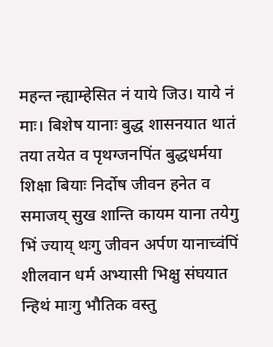महन्त न्ह्याम्हेसित नं याये जिउ। याये नं माः। बिशेष यानाः बुद्ध शासनयात थातं तया तयेत व पृथग्जनपिंत बुद्धधर्मया शिक्षा बियाः निर्दोष जीवन हनेत व समाजय् सुख शान्ति कायम याना तयेगु भिं ज्याय् थःगु जीवन अर्पण यानाच्वंपिं शीलवान धर्म अभ्यासी भिक्षु संघयात न्हिथं माःगु भौतिक वस्तु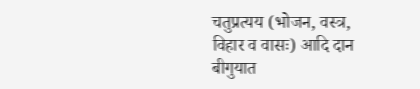चतुप्रत्यय (भोजन, वस्त्र, विहार व वासः) आदि दान बीगुयात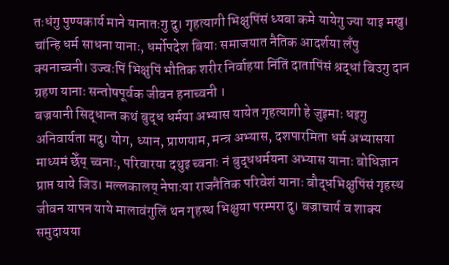तःधंगु पुण्यकार्य माने यानातःगु दु। गृहत्यागी भिक्षुपिंसं ध्यबा कमे यायेगु ज्या याइ मखु। चांन्हि धर्म साधना यानाः, धर्मोपदेश बियाः समाजयात नैतिक आदर्शया लँपु क्यनाच्वनी। उज्वःपिं भिक्षुपिं भौतिक शरीर निर्वाहया निंतिं दातापिंसं श्रद्धां बिउगु दान ग्रहण यानाः सन्तोषपूर्वक जीवन हनाच्वनी ।
बज्रयानी सिद्धान्त कथं बुद्ध धर्मया अभ्यास यायेत गृहत्यागी हे जुइमाः धइगु अनिवार्यता मदु। योग, ध्यान, प्राणयाम, मन्त्र अभ्यास, दशपारमिता धर्म अभ्यासया माध्यमं छेँय् च्वनाः, परिवारया दथुइ च्वनाः नं बुद्धधर्मयना अभ्यास यानाः बोधिज्ञान प्राप्त याये जिउ। मल्लकालय् नेपाःया राजनैतिक परिवेशं यानाः बौद्धभिक्षुपिंसं गृहस्थ जीवन यापन याये मालावंगुलिं थन गृहस्थ भिक्षुया परम्परा दु। बज्राचार्य व शाक्य समुदायया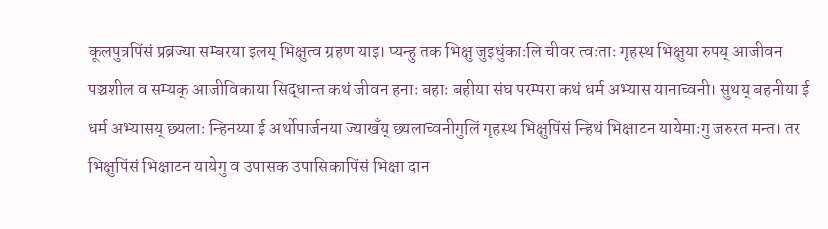कूलपुत्रपिंसं प्रब्रज्या सम्बरया इलय् भिक्षुत्व ग्रहण याइ। प्यन्हु तक भिक्षु जुइधुंकाःलि चीवर त्वःताः गृहस्थ भिक्षुया रुपय् आजीवन पञ्चशील व सम्यक् आजीविकाया सिद्धान्त कथं जीवन हनाः बहाः बहीया संघ परम्परा कथं धर्म अभ्यास यानाच्वनी। सुथय् बहनीया ई धर्म अभ्यासय् छ्यलाः न्हिनय्या ई अर्थोपार्जनया ज्याखँय् छ्यलाच्वनीगुलिं गृहस्थ भिक्षुपिंसं न्हिथं भिक्षाटन यायेमाःगु जरुरत मन्त। तर भिक्षुपिंसं भिक्षाटन यायेगु व उपासक उपासिकापिंसं भिक्षा दान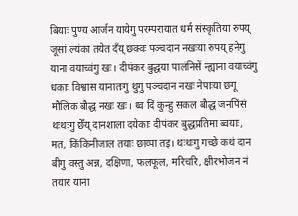बियाः पुण्य आर्जन यायेगु परम्परायात धर्म संस्कृतिया रुपय् जूसां ल्यंका तयेत दँय् छक्वः पञ्चदान नखःया रुपय् हनेगु याना वयाच्वंगु खः। दीपंकर बुद्धया पालंनिसें न्ह्याना वयाच्वंगु धकाः विश्वास यानातःगु थुगु पञ्चदान नखः नेपाःया छगू मौलिक बौद्ध नखः खः। थ्व दिं कुन्हु सकल बौद्ध जनपिंसं थःथःगु छेँय् दानशाला दयेकाः दीपंकर बुद्धप्रतिमा ब्वयाः, मत, किंकिनीजाल तयाः छाय्पा तइ। थःथःगु गच्छे कथं दान बीगु वस्तु अन्न, दक्षिणा, फलफूल, मरिचरि, क्षीरभोजन नं तयार याना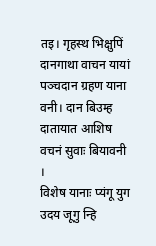तइ। गृहस्थ भिक्षुपिं दानगाथा वाचन यायां पञ्चदान ग्रहण याना वनी। दान बिउम्ह दातायात आशिष वचनं सुवाः बियावनी ।
विशेष यानाः प्यंगू युग उदय जूगु न्हि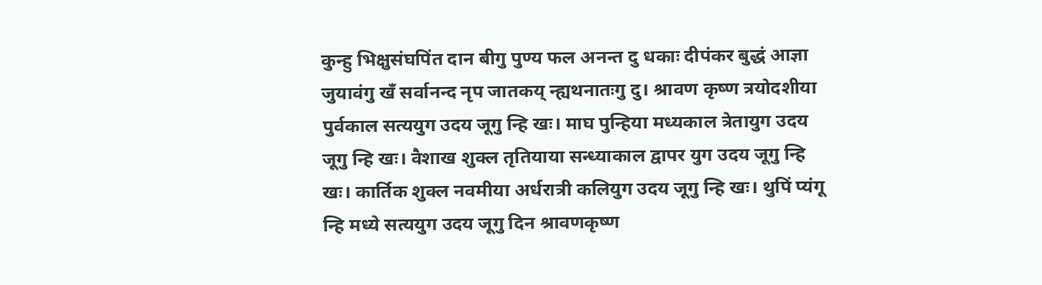कुन्हु भिक्षुसंघपिंत दान बीगु पुण्य फल अनन्त दु धकाः दीपंकर बुद्धं आज्ञा जुयावंगु खँ सर्वानन्द नृप जातकय् न्ह्यथनातःगु दु। श्रावण कृष्ण त्रयोदशीया पुर्वकाल सत्ययुग उदय जूगु न्हि खः। माघ पुन्हिया मध्यकाल त्रेतायुग उदय जूगु न्हि खः। वैशाख शुक्ल तृतियाया सन्ध्याकाल द्वापर युग उदय जूगु न्हि खः। कार्तिक शुक्ल नवमीया अर्धरात्री कलियुग उदय जूगु न्हि खः। थुपिं प्यंगू न्हि मध्ये सत्ययुग उदय जूगु दिन श्रावणकृष्ण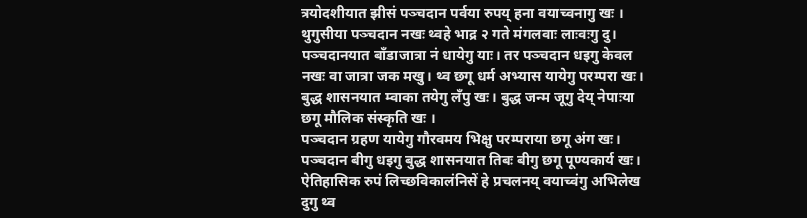त्रयोदशीयात झीसं पञ्चदान पर्वया रुपय् हना वयाच्वनागु खः ।
थुगुसीया पञ्चदान नखः थ्वहे भाद्र २ गते मंगलवाः लाःवःगु दु। पञ्चदानयात बाँडाजात्रा नं धायेगु याः। तर पञ्चदान धइगु केवल नखः वा जात्रा जक मखु। थ्व छगू धर्म अभ्यास यायेगु परम्परा खः। बुद्ध शासनयात म्वाका तयेगु लँपु खः। बुद्ध जन्म जूगु देय् नेपाःया छगू मौलिक संस्कृति खः ।
पञ्चदान ग्रहण यायेगु गौरवमय भिक्षु परम्पराया छगू अंग खः। पञ्चदान बीगु धइगु बुद्ध शासनयात तिबः बीगु छगू पूण्यकार्य खः। ऐतिहासिक रुपं लिच्छविकालंनिसें हे प्रचलनय् वयाच्वंगु अभिलेख दुगु थ्व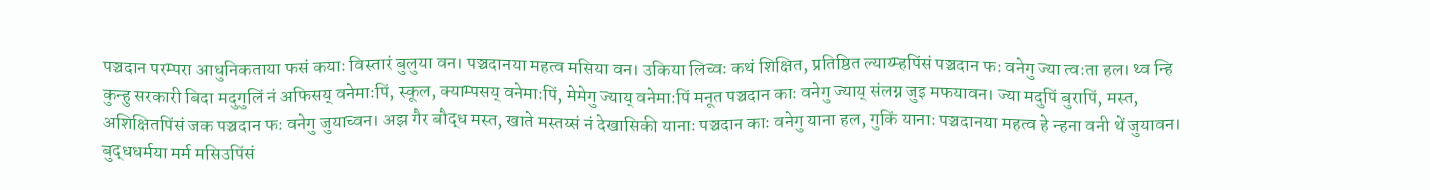पञ्चदान परम्परा आधुनिकताया फसं कयाः विस्तारं बुलुया वन। पञ्चदानया महत्व मसिया वन। उकिया लिच्वः कथं शिक्षित, प्रतिष्ठित ल्याय्म्हपिंसं पञ्चदान फः वनेगु ज्या त्वःता हल। थ्व न्हि कुन्हु सरकारी बिदा मदुगुलिं नं अफिसय् वनेमाःपिं, स्कूल, क्याम्पसय् वनेमाःपिं, मेमेगु ज्याय् वनेमाःपिं मनूत पञ्चदान काः वनेगु ज्याय् संलग्न जुइ मफयावन। ज्या मदुपिं बुरापिं, मस्त, अशिक्षितपिंसं जक पञ्चदान फः वनेगु जुयाच्वन। अझ गैर बौद्ध मस्त, खाते मस्तय्सं नं देखासिकी यानाः पञ्चदान काः वनेगु याना हल, गुकिं यानाः पञ्चदानया महत्व हे न्हना वनी थें जुयावन। बुद्धधर्मया मर्म मसिउपिंसं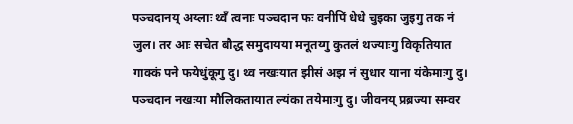पञ्चदानय् अय्लाः थ्वँ त्वनाः पञ्चदान फः वनीपिं धेधे चुइका जुइगु तक नं जुल। तर आः सचेत बौद्ध समुदायया मनूतय्गु कुतलं थज्याःगु विकृतियात गाक्कं पने फयेधुंकूगु दु। थ्व नखःयात झीसं अझ नं सुधार याना यंकेमाःगु दु। पञ्चदान नखःया मौलिकतायात ल्यंका तयेमाःगु दु। जीवनय् प्रब्रज्या सम्वर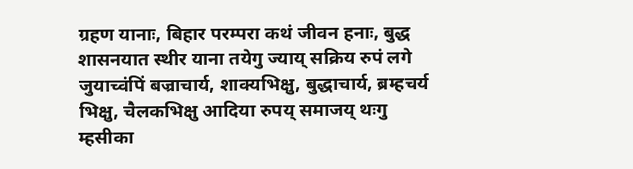ग्रहण यानाः, बिहार परम्परा कथं जीवन हनाः, बुद्ध शासनयात स्थीर याना तयेगु ज्याय् सक्रिय रुपं लगे जुयाच्वंपिं बज्राचार्य, शाक्यभिक्षु, बुद्धाचार्य, ब्रम्हचर्य भिक्षु, चैलकभिक्षु आदिया रुपय् समाजय् थःगु म्हसीका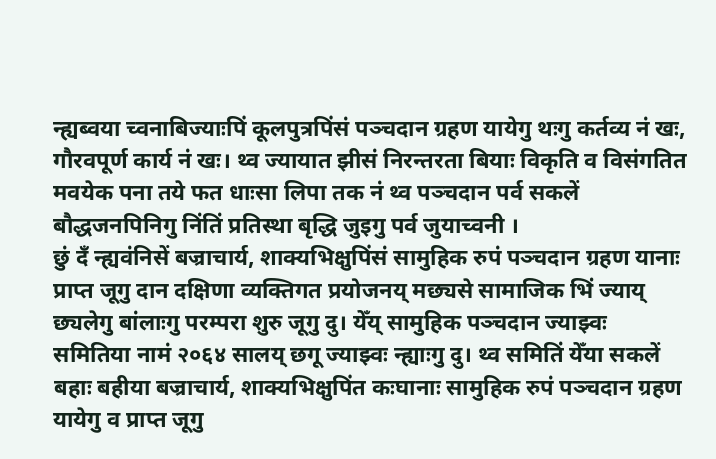न्ह्यब्वया च्वनाबिज्याःपिं कूलपुत्रपिंसं पञ्चदान ग्रहण यायेगु थःगु कर्तव्य नं खः, गौरवपूर्ण कार्य नं खः। थ्व ज्यायात झीसं निरन्तरता बियाः विकृति व विसंगतित मवयेक पना तये फत धाःसा लिपा तक नं थ्व पञ्चदान पर्व सकलें बौद्धजनपिनिगु निंतिं प्रतिस्था बृद्धि जुइगु पर्व जुयाच्वनी ।
छुं दँ न्ह्यवंनिसें बज्राचार्य, शाक्यभिक्षुपिंसं सामुहिक रुपं पञ्चदान ग्रहण यानाः प्राप्त जूगु दान दक्षिणा व्यक्तिगत प्रयोजनय् मछ्यसे सामाजिक भिं ज्याय् छ्यलेगु बांलाःगु परम्परा शुरु जूगु दु। येँय् सामुहिक पञ्चदान ज्याझ्वः समितिया नामं २०६४ सालय् छगू ज्याझ्वः न्ह्याःगु दु। थ्व समितिं येँया सकलें बहाः बहीया बज्राचार्य, शाक्यभिक्षुपिंत कःघानाः सामुहिक रुपं पञ्चदान ग्रहण यायेगु व प्राप्त जूगु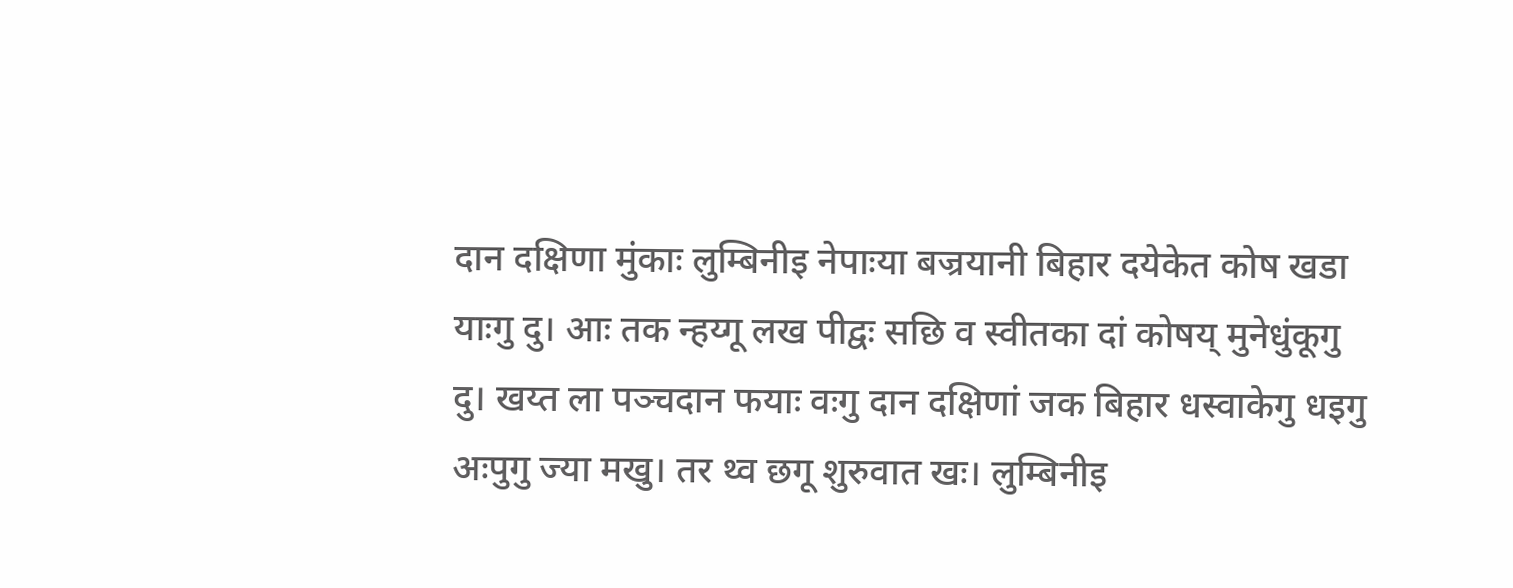दान दक्षिणा मुंकाः लुम्बिनीइ नेपाःया बज्रयानी बिहार दयेकेत कोष खडा याःगु दु। आः तक न्हय्गू लख पीद्वः सछि व स्वीतका दां कोषय् मुनेधुंकूगु दु। खय्त ला पञ्चदान फयाः वःगु दान दक्षिणां जक बिहार धस्वाकेगु धइगु अःपुगु ज्या मखु। तर थ्व छगू शुरुवात खः। लुम्बिनीइ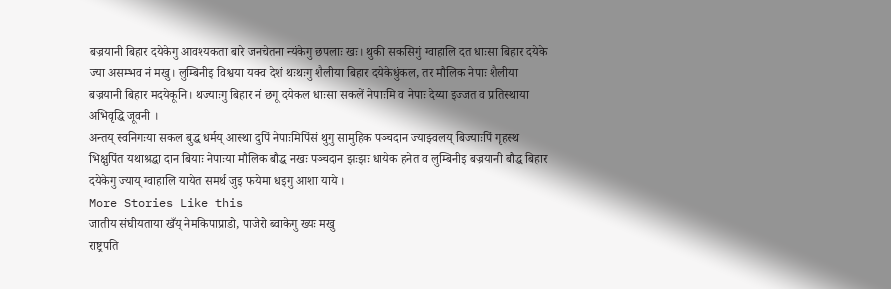बज्रयानी बिहार दयेकेगु आवश्यकता बारे जनचेतना न्यंकेगु छपलाः खः। थुकी सकसिगुं ग्वाहालि दत धाःसा बिहार दयेके ज्या असम्भव नं मखु। लुम्बिनीइ विश्वया यक्व देशं थःथःगु शैलीया बिहार दयेकेधुंकल, तर मौलिक नेपाः शैलीया बज्रयानी बिहार मदयेकूनि। थज्याःगु बिहार नं छगू दयेकल धाःसा सकलें नेपाःमि व नेपाः देय्या इज्जत व प्रतिस्थाया अभिवृद्धि जूवनी ।
अन्तय् स्वनिगःया सकल बुद्ध धर्मय् आस्था दुपिं नेपाःमिपिंसं थुगु सामुहिक पञ्चदान ज्याझ्वलय् बिज्याःपिं गृहस्थ भिक्षुपिंत यथाश्रद्धा दान बियाः नेपाःया मौलिक बौद्ध नखः पञ्चदान झःझः धायेक हनेत व लुम्बिनीइ बज्रयानी बौद्ध बिहार दयेकेगु ज्याय् ग्वाहालि यायेत समर्थ जुइ फयेमा धइगु आशा याये ।
More Stories Like this
जातीय संघीयताया खँय् नेमकिपाप्राडो, पाजेरो ब्वाकेगु ख्यः मखु
राष्ट्रपति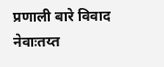प्रणाली बारे विवाद
नेवाःतय्त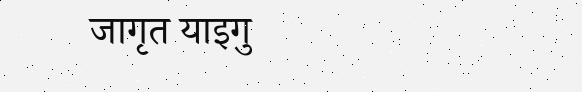जागृत याइगु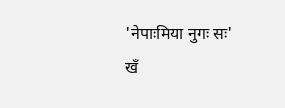'नेपाःमिया नुगः सः'
खँ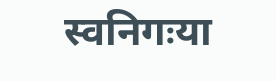स्वनिगःया